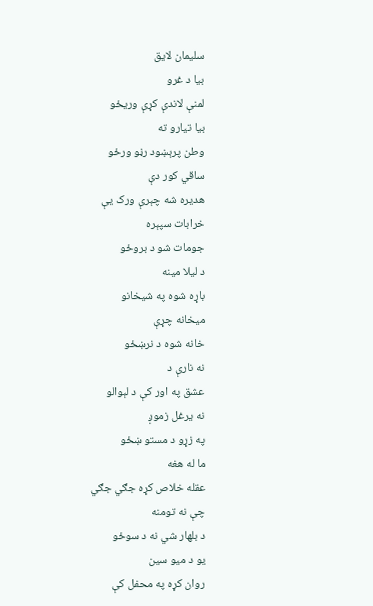سلیمان لایق
بیا د غرو
لمنې لاندې کړې وریځو
بیا تیارو ته
وطن پرېښود رڼو ورځو
ساقي کور دې
هدیره شه چېرې ورک یې
خرابات سپېره
جومات شو د بروځو
د لیلا مینه
باړه شوه په شیخانو
میخانه چړې
خانه شوه د نرښځو
نه نارې د
عشق په اور کې د لېوالو
نه یرغل زموږ
په زړو د مستو ښځو
ما له هغه
عقله خلاص کړه جګي جګي
چې نه تومنه
د بلهار شي نه د سوځو
یو د میو سین
روان کړه په محفل کې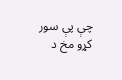چې پې سور
کړو مخ د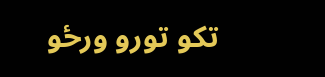تکو تورو ورځو